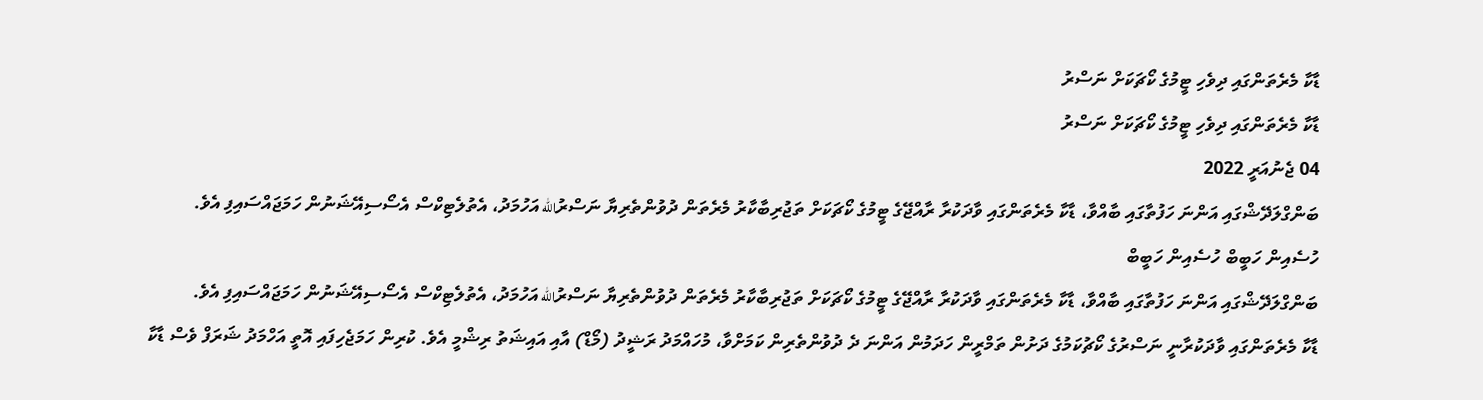ޑާކާ މެރެތަންގައި ދިވެހި ޓީމުގެ ކޯޗަކަށް ނަސްރު
ޑާކާ މެރެތަންގައި ދިވެހި ޓީމުގެ ކޯޗަކަށް ނަސްރު
04 ޖެނުއަރީ 2022
ބަންގްލަދޭޝްގައި އަންނަ ހަފުތާގައި ބާއްވާ، ޑާކާ މެރެތަންގައި ވާދަކުރާ ރާއްޖޭގެ ޓީމުގެ ކޯޗަކަށް ތަޖުރިބާކާރު މެރެތަން ދުވުންތެރިޔާ ނަސްރުالله އަހުމަދު، އެތުލެޓިކްސް އެސޯސިއޭޝަނުން ހަމަޖައްސައިފި އެވެ.
ހުސެއިން ހަބީބް ހުސެއިން ހަބީބް
ބަންގްލަދޭޝްގައި އަންނަ ހަފުތާގައި ބާއްވާ، ޑާކާ މެރެތަންގައި ވާދަކުރާ ރާއްޖޭގެ ޓީމުގެ ކޯޗަކަށް ތަޖުރިބާކާރު މެރެތަން ދުވުންތެރިޔާ ނަސްރުالله އަހުމަދު، އެތުލެޓިކްސް އެސޯސިއޭޝަނުން ހަމަޖައްސައިފި އެވެ.
ޑާކާ މެރެތަންގައި ވާދަކުރާނީ ނަސްރުގެ ކޯޗުކަމުގެ ދަށުން ތަމްރީން ހަދަމުން އަންނަ ދެ ދުވުންތެރިން ކަމަށްވާ، މުހައްމަދު ރަޝީދު (މޯޑް) އާއި އައިޝަތު ރިޝްމީ އެވެ. ކުރިން ހަމަޖެހިފައި އޮތީ އަހްމަދު ޝަރަފް ވެސް ޑާކާ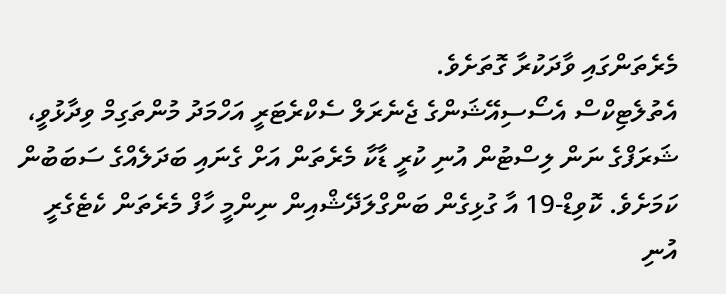މެރެތަންގައި ވާދަކުރާ ގޮތަށެވެ.
އެތުލެޓިކްސް އެސޯސިއޭޝަންގެ ޖެނެރަލް ސެކްރެޓަރީ އަހްމަދު މުންތަގިމް ވިދާޅުވީ، ޝަރަފްގެ ނަން ލިސްޓުން އުނި ކުރީ ޑާކާ މެރެތަން އަށް ގެނައި ބަދަލެއްގެ ސަބަބުން ކަމަށެވެ. ކޮވިޑް-19 އާ ގުޅިގެން ބަންގްލަދޭޝްއިން ނިންމީ ހާފް މެރެތަން ކެޓެގެރީ އުނި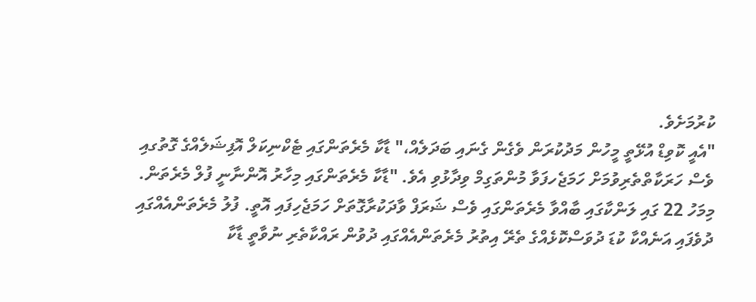ކުރުމަށެވެ.
"އެއީ ކޮވިޑް އުޅޭތީ މީހުން މަދުކުރަން ވެގެން ގެނައި ބަދަލެއް،" ޑާކާ މެރެތަންގައި ޓެކްނިކަލް އޮފިޝަލެއްގެ ގޮތުގއި ވެސް ހަރަކާތްތެރިވުމަށް ހަމަޖެހފަވާ މުންތަގިމް ވިދާޅުވި އެވެ. "ޑާކާ މެރެތަންގައި މިހާރު އޮންނާނީ ފުލް މެރެތަން. މިމަހު 22 ގައި ލަންކާގައި ބާއްވާ މެރެތަންގައި ވެސް ޝަރަފް ވާދަކުރާގޮތަށް ހަމަޖެހިފައި އޮތީ. ފުލު މެރެތަންއެއްގައި ދުވެފައި އަނެއްކާ ކުޑަ ދުވަސްކޮޅެއްގެ ތެރޭ އިތުރު މެރެތަންއެއްގައި ދުވުން ރައްކާތެރި ނުވާތީ ޑާކާ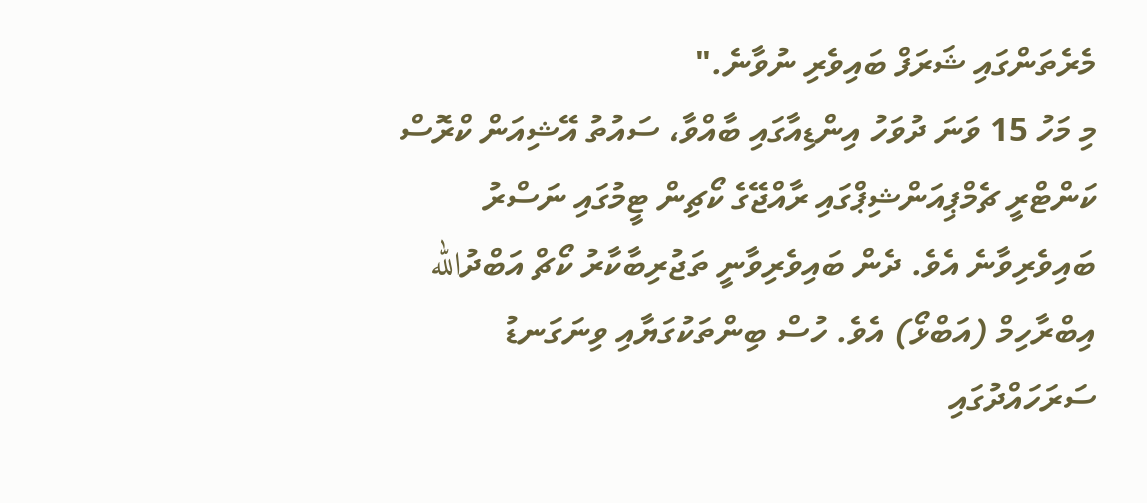މެރެތަންގައި ޝަރަފް ބައިވެރި ނުވާނެ."
މި މަހު 15 ވަނަ ދުވަހު އިންޑިއާގައި ބާއްވާ، ސައުތު އޭޝިއަން ކްރޮސް ކަންޓްރީ ޗެމްޕިއަންޝިޕްގައި ރާއްޖޭގެ ކޯޗިން ޓީމުގައި ނަސްރު ބައިވެރިވާނެ އެވެ. ދެން ބައިވެރިވާނީ ތަޖުރިބާކާރު ކޯޗް އަބްދުالله އިބްރާހިމް (އަބްޅޯ) އެވެ. ހުސް ބިންތަކުގަޔާއި ވިނަގަނޑު ސަރަހައްދުގައި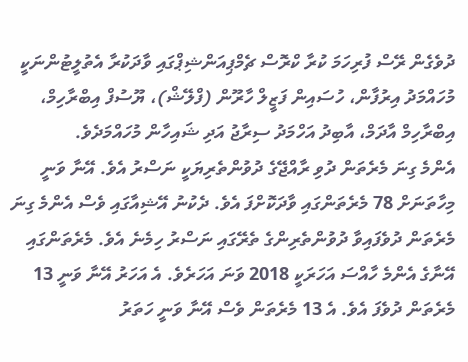ދުވެގެން ރޭސް ފުރިހަމަ ކުރާ ކްރޮސް ޗެމްޕިއަންޝިޕްގައި ވާދަކުރާ އެތުލީޓުންނަކީ މުހައްމަދު އިރުފާން، ހުސައިން ފަޒީލް ހާރޫން (ފްލޭޝް)، ޔޫސުފް އިބްރާހިމް، އިބްރާހިމް އާދަމް، އާބިދު އަހްމަދު ސިރާޖު އަދި ޝައިހާން މުހައްމަދެވެ.
އެންމެ ގިނަ މެރެތަން ދުވި ރާއްޖޭގެ ދުވުންތެރިޔަކީ ނަސްރު އެވެ. އޭނާ ވަނީ މިހާތަނަށް 78 މެރެތަންގައި ވާދަކޮށްފަ އެވެ. ދެކުނު އޭޝިއާގައި ވެސް އެންމެ ގިނަ މެރެތަން ދުވެފައިވާ ދުވުންތެރިންގެ ތެރޭގައި ނަސްރު ހިމެނެ އެވެ. މެރެތަންގައި އޭނާގެ އެންމެ ހާއްސަ އަހަރަކީ 2018 ވަނަ އަހަރެވެ. އެ އަހަރު އޭނާ ވަނީ 13 މެރެތަން ދުވެފަ އެވެ. އެ 13 މެރެތަން ވެސް އޭނާ ވަނީ ހަތަރު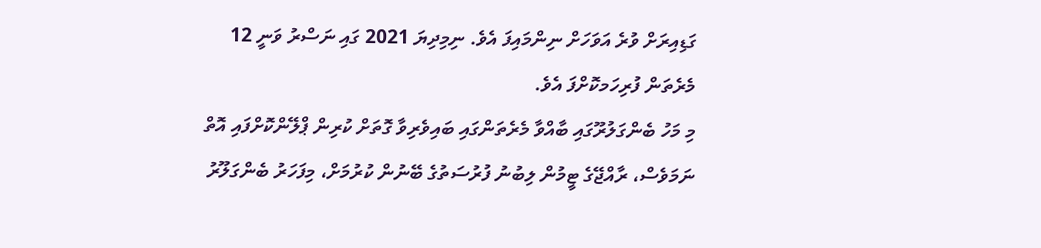ގަޑިއިރަށް ވުރެ އަވަހަށް ނިންމައިފަ އެވެ. ނިމިދިޔަ 2021 ގައި ނަސްރު ވަނީ 12 މެރެތަން ފުރިހަމކޮށްފަ އެވެ.
މި މަހު ބެންގަލުރޫގައި ބާއްވާ މެރެތަންގައި ބައިވެރިވާ ގޮތަށް ކުރިން ޕްލޭންކޮށްފައި އޮތް ނަމަވެސް، ރާއްޖޭގެ ޓީމުން ލިބުނު ފުރުސަތުގެ ބޭނުން ކުރުމަށް، މިފަހަރު ބެންގަލޫރު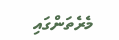މެރެތަންގައި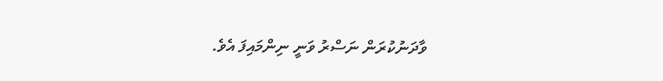ވާދަނުކުރަން ނަސްރު ވަނީ ނިންމައިފަ އެވެ.